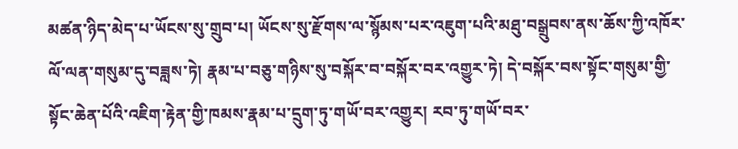མཚན་ཉིད་མེད་པ་ཡོངས་སུ་གྲུབ་པ། ཡོངས་སུ་རྫོགས་ལ་སྙོམས་པར་འཇུག་པའི་མཐུ་བསྒྲུབས་ནས་ཆོས་ཀྱི་འཁོར་ལོ་ལན་གསུམ་དུ་བཟླས་ཏེ། རྣམ་པ་བཅུ་གཉིས་སུ་བསྐོར་བ་བསྐོར་བར་འགྱུར་ཏེ། དེ་བསྐོར་བས་སྟོང་གསུམ་གྱི་སྟོང་ཆེན་པོའི་འཇིག་རྟེན་གྱི་ཁམས་རྣམ་པ་དྲུག་ཏུ་གཡོ་བར་འགྱུར། རབ་ཏུ་གཡོ་བར་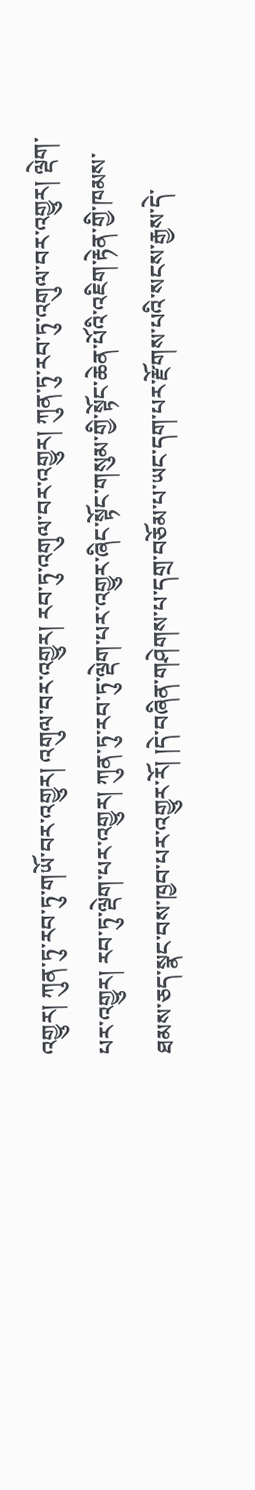འགྱུར། ཀུན་ཏུ་རབ་ཏུ་གཡོ་བར་འགྱུར། འགུལ་བར་འགྱུར། རབ་ཏུ་འགུལ་བར་འགྱུར། ཀུན་ཏུ་རབ་ཏུ་འགུལ་བར་འགྱུར། ལྡེག་པར་འགྱུར། རབ་ཏུ་ལྡེག་པར་འགྱུར། ཀུན་ཏུ་རབ་ཏུ་ལྡེག་པར་འགྱུར་ཞིང་སྟོང་གསུམ་གྱི་སྟོང་ཆེན་པོའི་འཇིག་རྟེན་གྱི་ཁམས་ཐམས་ཅད་སྣང་བས་ཁྱབ་པར་འགྱུར་རོ། །དེ་བཞིན་གཤེགས་པ་དགྲ་བཅོམ་པ་ཡང་དག་པར་རྫོགས་པའི་སངས་རྒྱས་དེ་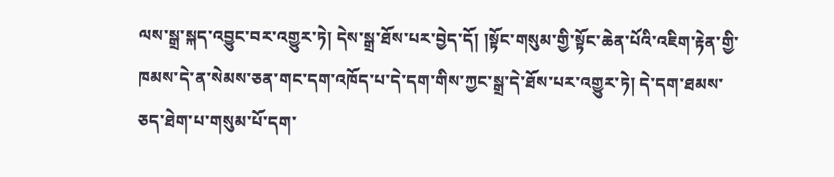ལས་སྒྲ་སྐད་འབྱུང་བར་འགྱུར་ཏེ། དེས་སྒྲ་ཐོས་པར་བྱེད་དོ། །སྟོང་གསུམ་གྱི་སྟོང་ཆེན་པོའི་འཇིག་རྟེན་གྱི་ཁམས་དེ་ན་སེམས་ཅན་གང་དག་འཁོད་པ་དེ་དག་གིས་ཀྱང་སྒྲ་དེ་ཐོས་པར་འགྱུར་ཏེ། དེ་དག་ཐམས་ཅད་ཐེག་པ་གསུམ་པོ་དག་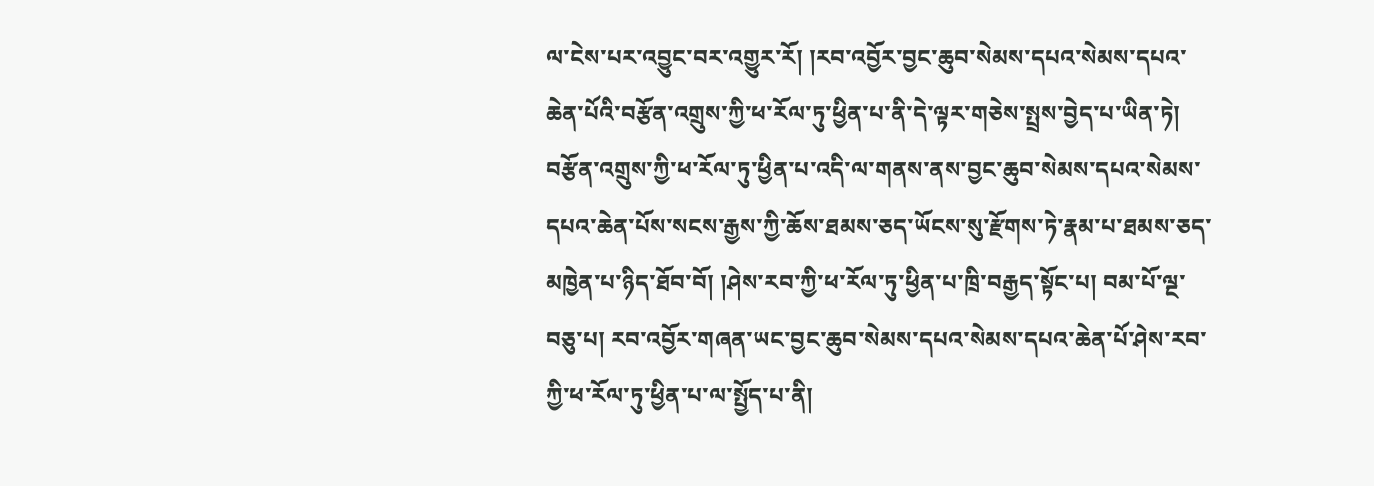ལ་ངེས་པར་འབྱུང་བར་འགྱུར་རོ། །རབ་འབྱོར་བྱང་ཆུབ་སེམས་དཔའ་སེམས་དཔའ་ཆེན་པོའི་བརྩོན་འགྲུས་ཀྱི་ཕ་རོལ་ཏུ་ཕྱིན་པ་ནི་དེ་ལྟར་གཅེས་སྤྲས་བྱེད་པ་ཡིན་ཏེ། བརྩོན་འགྲུས་ཀྱི་ཕ་རོལ་ཏུ་ཕྱིན་པ་འདི་ལ་གནས་ནས་བྱང་ཆུབ་སེམས་དཔའ་སེམས་དཔའ་ཆེན་པོས་སངས་རྒྱས་ཀྱི་ཆོས་ཐམས་ཅད་ཡོངས་སུ་རྫོགས་ཏེ་རྣམ་པ་ཐམས་ཅད་མཁྱེན་པ་ཉིད་ཐོབ་བོ། །ཤེས་རབ་ཀྱི་ཕ་རོལ་ཏུ་ཕྱིན་པ་ཁྲི་བརྒྱད་སྟོང་པ། བམ་པོ་ལྔ་བཅུ་པ། རབ་འབྱོར་གཞན་ཡང་བྱང་ཆུབ་སེམས་དཔའ་སེམས་དཔའ་ཆེན་པོ་ཤེས་རབ་ཀྱི་ཕ་རོལ་ཏུ་ཕྱིན་པ་ལ་སྤྱོད་པ་ནི།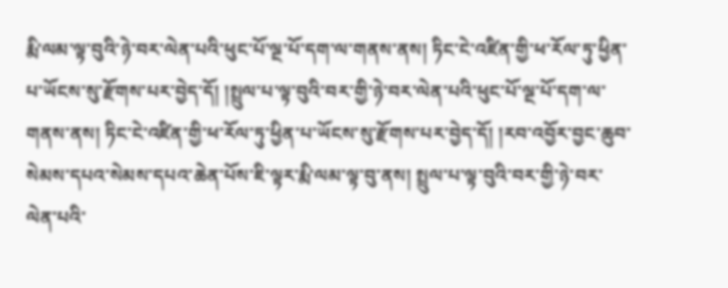རྨི་ལམ་ལྟ་བུའི་ཉེ་བར་ལེན་པའི་ཕུང་པོ་ལྔ་པོ་དག་ལ་གནས་ནས། ཏིང་ངེ་འཛིན་གྱི་ཕ་རོལ་ཏུ་ཕྱིན་པ་ཡོངས་སུ་རྫོགས་པར་བྱེད་དོ། །སྤྲུལ་པ་ལྟ་བུའི་བར་གྱི་ཉེ་བར་ལེན་པའི་ཕུང་པོ་ལྔ་པོ་དག་ལ་གནས་ནས། ཏིང་ངེ་འཛིན་གྱི་ཕ་རོལ་ཏུ་ཕྱིན་པ་ཡོངས་སུ་རྫོགས་པར་བྱེད་དོ། །རབ་འབྱོར་བྱང་ཆུབ་སེམས་དཔའ་སེམས་དཔའ་ཆེན་པོས་ཇི་ལྟར་རྨི་ལམ་ལྟ་བུ་ནས། སྤྲུལ་པ་ལྟ་བུའི་བར་གྱི་ཉེ་བར་ལེན་པའི་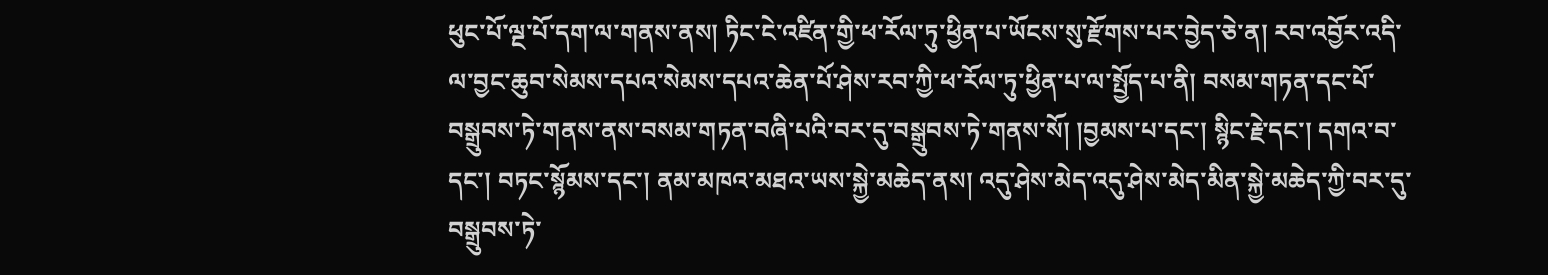ཕུང་པོ་ལྔ་པོ་དག་ལ་གནས་ནས། ཏིང་ངེ་འཛིན་གྱི་ཕ་རོལ་ཏུ་ཕྱིན་པ་ཡོངས་སུ་རྫོགས་པར་བྱེད་ཅེ་ན། རབ་འབྱོར་འདི་ལ་བྱང་ཆུབ་སེམས་དཔའ་སེམས་དཔའ་ཆེན་པོ་ཤེས་རབ་ཀྱི་ཕ་རོལ་ཏུ་ཕྱིན་པ་ལ་སྤྱོད་པ་ནི། བསམ་གཏན་དང་པོ་བསྒྲུབས་ཏེ་གནས་ནས་བསམ་གཏན་བཞི་པའི་བར་དུ་བསྒྲུབས་ཏེ་གནས་སོ། །བྱམས་པ་དང་། སྙིང་རྗེ་དང་། དགའ་བ་དང་། བཏང་སྙོམས་དང་། ནམ་མཁའ་མཐའ་ཡས་སྐྱེ་མཆེད་ནས། འདུ་ཤེས་མེད་འདུ་ཤེས་མེད་མིན་སྐྱེ་མཆེད་ཀྱི་བར་དུ་བསྒྲུབས་ཏེ་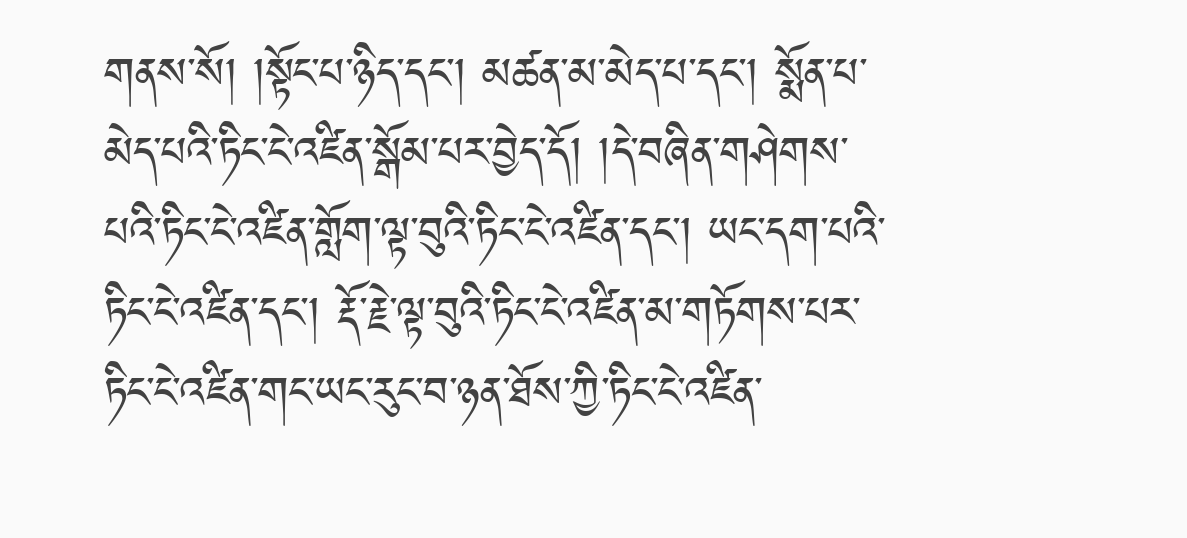གནས་སོ། །སྟོང་པ་ཉིད་དང་། མཚན་མ་མེད་པ་དང་། སྨོན་པ་མེད་པའི་ཏིང་ངེ་འཛིན་སྒོམ་པར་བྱེད་དོ། །དེ་བཞིན་གཤེགས་པའི་ཏིང་ངེ་འཛིན་གློག་ལྟ་བུའི་ཏིང་ངེ་འཛིན་དང་། ཡང་དག་པའི་ཏིང་ངེ་འཛིན་དང་། རྡོ་རྗེ་ལྟ་བུའི་ཏིང་ངེ་འཛིན་མ་གཏོགས་པར་ཏིང་ངེ་འཛིན་གང་ཡང་རུང་བ་ཉན་ཐོས་ཀྱི་ཏིང་ངེ་འཛིན་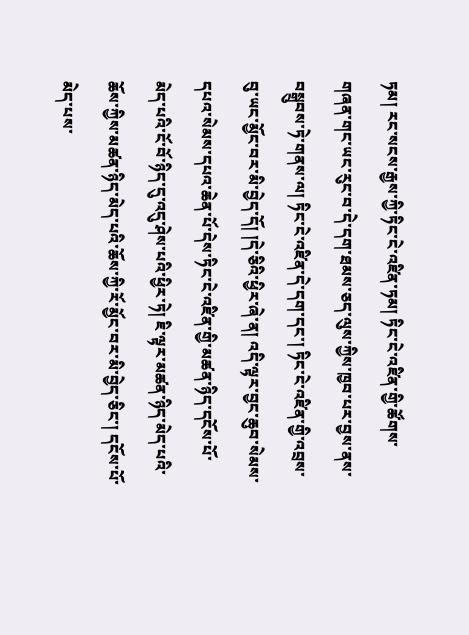ཏམ། རང་སངས་རྒྱས་ཀྱི་ཏིང་ངེ་འཛིན་ཏམ། ཏིང་ངེ་འཛིན་གྱི་ཚོགས་གཞན་གང་ཡང་རུང་བ་དེ་དག་ཐམས་ཅད་ལུས་ཀྱིས་ཁྱབ་པར་བྱས་ནས་བསྒྲུབས་ཏེ་གནས་ལ། ཏིང་ངེ་འཛིན་དེ་དག་དང་། ཏིང་ངེ་འཛིན་གྱི་འབྲས་བུ་ཡང་མྱོང་བར་མི་བྱེད་དོ། །དེ་ཅིའི་ཕྱིར་ཞེ་ན། འདི་ལྟར་བྱང་ཆུབ་སེམས་དཔའ་སེམས་དཔའ་ཆེན་པོ་དེས་ཏིང་ངེ་འཛིན་གྱི་མཚན་ཉིད་དངོས་པོ་མེད་པའི་ངོ་བོ་ཉིད་དུ་འདུ་ཤེས་པའི་ཕྱིར་ཏེ། ཇི་ལྟར་མཚན་ཉིད་མེད་པའི་ཆོས་ཀྱིས་མཚན་ཉིད་མེད་པའི་ཆོས་ཀྱི་རོ་མྱོང་བར་མི་བྱེད་ཅིང་། དངོས་པོ་མེད་པས་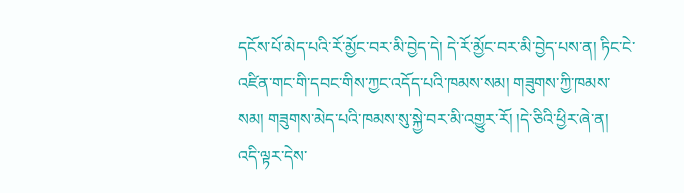དངོས་པོ་མེད་པའི་རོ་མྱོང་བར་མི་བྱེད་དེ། དེ་རོ་མྱོང་བར་མི་བྱེད་པས་ན། ཏིང་ངེ་འཛིན་གང་གི་དབང་གིས་ཀྱང་འདོད་པའི་ཁམས་སམ། གཟུགས་ཀྱི་ཁམས་སམ། གཟུགས་མེད་པའི་ཁམས་སུ་སྐྱེ་བར་མི་འགྱུར་རོ། །དེ་ཅིའི་ཕྱིར་ཞེ་ན། འདི་ལྟར་དེས་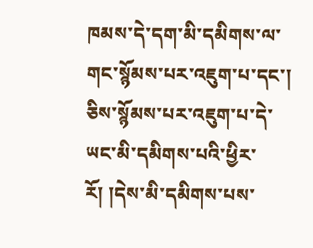ཁམས་དེ་དག་མི་དམིགས་ལ་གང་སྙོམས་པར་འཇུག་པ་དང་། ཅིས་སྙོམས་པར་འཇུག་པ་དེ་ཡང་མི་དམིགས་པའི་ཕྱིར་རོ། །དེས་མི་དམིགས་པས་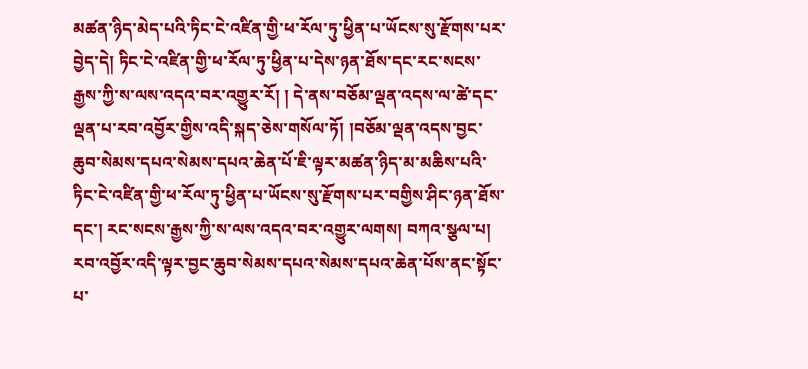མཚན་ཉིད་མེད་པའི་ཏིང་ངེ་འཛིན་གྱི་ཕ་རོལ་ཏུ་ཕྱིན་པ་ཡོངས་སུ་རྫོགས་པར་བྱེད་དེ། ཏིང་ངེ་འཛིན་གྱི་ཕ་རོལ་ཏུ་ཕྱིན་པ་དེས་ཉན་ཐོས་དང་རང་སངས་རྒྱས་ཀྱི་ས་ལས་འདའ་བར་འགྱུར་རོ། ། དེ་ནས་བཅོམ་ལྡན་འདས་ལ་ཚེ་དང་ལྡན་པ་རབ་འབྱོར་གྱིས་འདི་སྐད་ཅེས་གསོལ་ཏོ། །བཅོམ་ལྡན་འདས་བྱང་ཆུབ་སེམས་དཔའ་སེམས་དཔའ་ཆེན་པོ་ཇི་ལྟར་མཚན་ཉིད་མ་མཆིས་པའི་ཏིང་ངེ་འཛིན་གྱི་ཕ་རོལ་ཏུ་ཕྱིན་པ་ཡོངས་སུ་རྫོགས་པར་བགྱིས་ཤིང་ཉན་ཐོས་དང་། རང་སངས་རྒྱས་ཀྱི་ས་ལས་འདའ་བར་འགྱུར་ལགས། བཀའ་སྩལ་པ། རབ་འབྱོར་འདི་ལྟར་བྱང་ཆུབ་སེམས་དཔའ་སེམས་དཔའ་ཆེན་པོས་ནང་སྟོང་པ་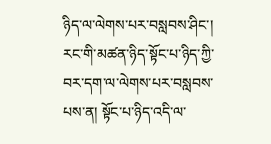ཉིད་ལ་ལེགས་པར་བསླབས་ཤིང་། རང་གི་མཚན་ཉིད་སྟོང་པ་ཉིད་ཀྱི་བར་དག་ལ་ལེགས་པར་བསླབས་པས་ན། སྟོང་པ་ཉིད་འདི་ལ་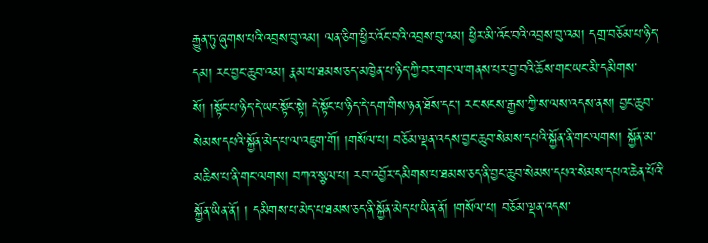རྒྱུན་ཏུ་ཞུགས་པའི་འབྲས་བུ་འམ། ལན་ཅིག་ཕྱིར་འོང་བའི་འབྲས་བུ་འམ། ཕྱིར་མི་འོང་བའི་འབྲས་བུ་འམ། དགྲ་བཅོམ་པ་ཉིད་དམ། རང་བྱང་ཆུབ་འམ། རྣམ་པ་ཐམས་ཅད་མཁྱེན་པ་ཉིད་ཀྱི་བར་གང་ལ་གནས་པར་བྱ་བའི་ཆོས་གང་ཡང་མི་དམིགས་སོ། །སྟོང་པ་ཉིད་དེ་ཡང་སྟོང་སྟེ། དེ་སྟོང་པ་ཉིད་དེ་དག་གིས་ཉན་ཐོས་དང་། རང་སངས་རྒྱས་ཀྱི་ས་ལས་འདས་ནས། བྱང་ཆུབ་སེམས་དཔའི་སྐྱོན་མེད་པ་ལ་འཇུག་གོ། །གསོལ་པ། བཅོམ་ལྡན་འདས་བྱང་ཆུབ་སེམས་དཔའི་སྐྱོན་ནི་གང་ལགས། སྐྱོན་མ་མཆིས་པ་ནི་གང་ལགས། བཀའ་སྩལ་པ། རབ་འབྱོར་དམིགས་པ་ཐམས་ཅད་ནི་བྱང་ཆུབ་སེམས་དཔའ་སེམས་དཔའ་ཆེན་པོའི་སྐྱོན་ཡིན་ནོ། ། དམིགས་པ་མེད་པ་ཐམས་ཅད་ནི་སྐྱོན་མེད་པ་ཡིན་ནོ། །གསོལ་པ། བཅོམ་ལྡན་འདས་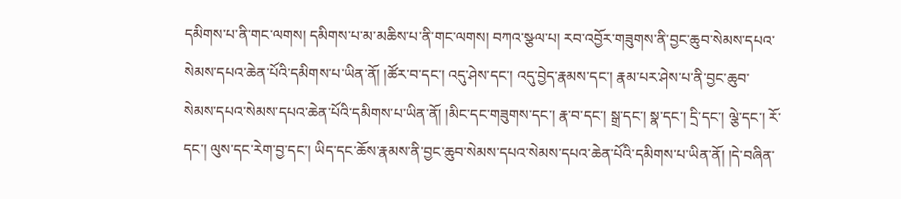དམིགས་པ་ནི་གང་ལགས། དམིགས་པ་མ་མཆིས་པ་ནི་གང་ལགས། བཀའ་སྩལ་པ། རབ་འབྱོར་གཟུགས་ནི་བྱང་ཆུབ་སེམས་དཔའ་སེམས་དཔའ་ཆེན་པོའི་དམིགས་པ་ཡིན་ནོ། །ཚོར་བ་དང་། འདུ་ཤེས་དང་། འདུ་བྱེད་རྣམས་དང་། རྣམ་པར་ཤེས་པ་ནི་བྱང་ཆུབ་སེམས་དཔའ་སེམས་དཔའ་ཆེན་པོའི་དམིགས་པ་ཡིན་ནོ། །མིང་དང་གཟུགས་དང་། རྣ་བ་དང་། སྒྲ་དང་། སྣ་དང་། དྲི་དང་། ལྕེ་དང་། རོ་དང་། ལུས་དང་རེག་བྱ་དང་། ཡིད་དང་ཆོས་རྣམས་ནི་བྱང་ཆུབ་སེམས་དཔའ་སེམས་དཔའ་ཆེན་པོའི་དམིགས་པ་ཡིན་ནོ། །དེ་བཞིན་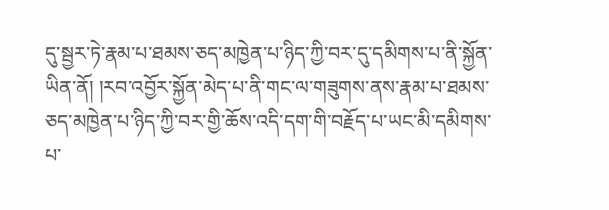དུ་སྦྱར་ཏེ་རྣམ་པ་ཐམས་ཅད་མཁྱེན་པ་ཉིད་ཀྱི་བར་དུ་དམིགས་པ་ནི་སྐྱོན་ཡིན་ནོ། །རབ་འབྱོར་སྐྱོན་མེད་པ་ནི་གང་ལ་གཟུགས་ནས་རྣམ་པ་ཐམས་ཅད་མཁྱེན་པ་ཉིད་ཀྱི་བར་གྱི་ཆོས་འདི་དག་གི་བརྗོད་པ་ཡང་མི་དམིགས་པ་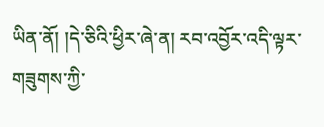ཡིན་ནོ། །དེ་ཅིའི་ཕྱིར་ཞེ་ན། རབ་འབྱོར་འདི་ལྟར་གཟུགས་ཀྱི་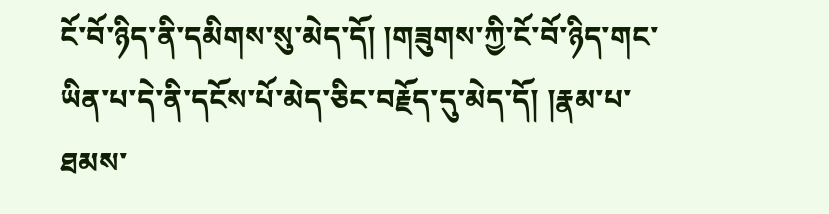ངོ་བོ་ཉིད་ནི་དམིགས་སུ་མེད་དོ། །གཟུགས་ཀྱི་ངོ་བོ་ཉིད་གང་ཡིན་པ་དེ་ནི་དངོས་པོ་མེད་ཅིང་བརྗོད་དུ་མེད་དོ། །རྣམ་པ་ཐམས་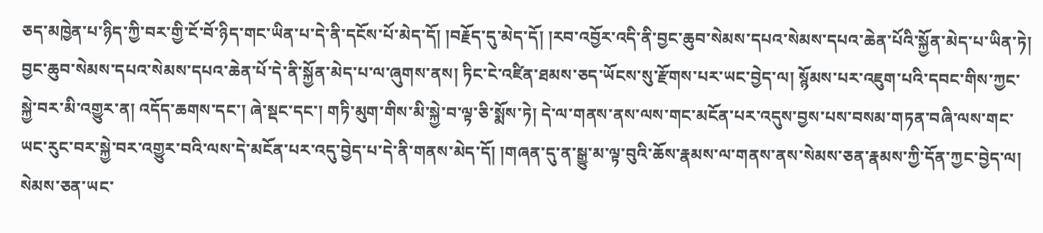ཅད་མཁྱེན་པ་ཉིད་ཀྱི་བར་གྱི་ངོ་བོ་ཉིད་གང་ཡིན་པ་དེ་ནི་དངོས་པོ་མེད་དོ། །བརྗོད་དུ་མེད་དོ། །རབ་འབྱོར་འདི་ནི་བྱང་ཆུབ་སེམས་དཔའ་སེམས་དཔའ་ཆེན་པོའི་སྐྱོན་མེད་པ་ཡིན་ཏེ། བྱང་ཆུབ་སེམས་དཔའ་སེམས་དཔའ་ཆེན་པོ་དེ་ནི་སྐྱོན་མེད་པ་ལ་ཞུགས་ནས། ཏིང་ངེ་འཛིན་ཐམས་ཅད་ཡོངས་སུ་རྫོགས་པར་ཡང་བྱེད་ལ། སྙོམས་པར་འཇུག་པའི་དབང་གིས་ཀྱང་སྐྱེ་བར་མི་འགྱུར་ན། འདོད་ཆགས་དང་། ཞེ་སྡང་དང་། གཏི་མུག་གིས་མི་སྐྱེ་བ་ལྟ་ཅི་སྨོས་ཏེ། དེ་ལ་གནས་ནས་ལས་གང་མངོན་པར་འདུས་བྱས་པས་བསམ་གཏན་བཞི་ལས་གང་ཡང་རུང་བར་སྐྱེ་བར་འགྱུར་བའི་ལས་དེ་མངོན་པར་འདུ་བྱེད་པ་དེ་ནི་གནས་མེད་དོ། །གཞན་དུ་ན་སྒྱུ་མ་ལྟ་བུའི་ཆོས་རྣམས་ལ་གནས་ནས་སེམས་ཅན་རྣམས་ཀྱི་དོན་ཀྱང་བྱེད་ལ། སེམས་ཅན་ཡང་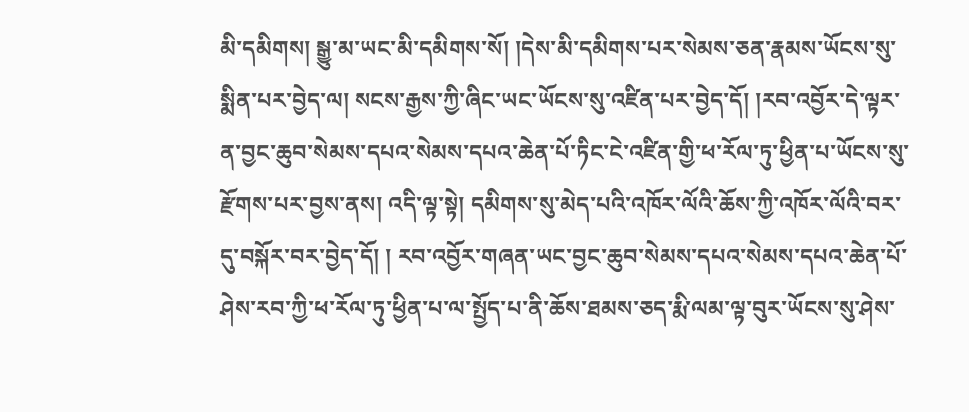མི་དམིགས། སྒྱུ་མ་ཡང་མི་དམིགས་སོ། །དེས་མི་དམིགས་པར་སེམས་ཅན་རྣམས་ཡོངས་སུ་སྨིན་པར་བྱེད་ལ། སངས་རྒྱས་ཀྱི་ཞིང་ཡང་ཡོངས་སུ་འཛིན་པར་བྱེད་དོ། །རབ་འབྱོར་དེ་ལྟར་ན་བྱང་ཆུབ་སེམས་དཔའ་སེམས་དཔའ་ཆེན་པོ་ཏིང་ངེ་འཛིན་གྱི་ཕ་རོལ་ཏུ་ཕྱིན་པ་ཡོངས་སུ་རྫོགས་པར་བྱས་ནས། འདི་ལྟ་སྟེ། དམིགས་སུ་མེད་པའི་འཁོར་ལོའི་ཆོས་ཀྱི་འཁོར་ལོའི་བར་དུ་བསྐོར་བར་བྱེད་དོ། ། རབ་འབྱོར་གཞན་ཡང་བྱང་ཆུབ་སེམས་དཔའ་སེམས་དཔའ་ཆེན་པོ་ཤེས་རབ་ཀྱི་ཕ་རོལ་ཏུ་ཕྱིན་པ་ལ་སྤྱོད་པ་ནི་ཆོས་ཐམས་ཅད་རྨི་ལམ་ལྟ་བུར་ཡོངས་སུ་ཤེས་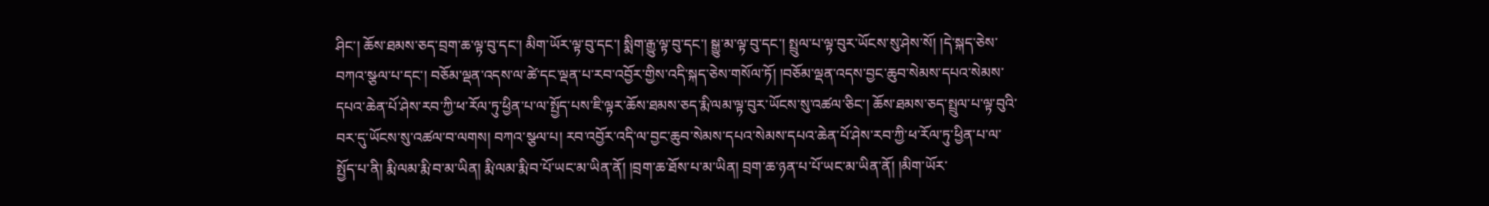ཤིང་། ཆོས་ཐམས་ཅད་བྲག་ཆ་ལྟ་བུ་དང་། མིག་ཡོར་ལྟ་བུ་དང་། སྨིག་རྒྱུ་ལྟ་བུ་དང་། སྒྱུ་མ་ལྟ་བུ་དང་། སྤྲུལ་པ་ལྟ་བུར་ཡོངས་སུ་ཤེས་སོ། །དེ་སྐད་ཅེས་བཀའ་སྩལ་པ་དང་། བཅོམ་ལྡན་འདས་ལ་ཚེ་དང་ལྡན་པ་རབ་འབྱོར་གྱིས་འདི་སྐད་ཅེས་གསོལ་ཏོ། །བཅོམ་ལྡན་འདས་བྱང་ཆུབ་སེམས་དཔའ་སེམས་དཔའ་ཆེན་པོ་ཤེས་རབ་ཀྱི་ཕ་རོལ་ཏུ་ཕྱིན་པ་ལ་སྤྱོད་པས་ཇི་ལྟར་ཆོས་ཐམས་ཅད་རྨི་ལམ་ལྟ་བུར་ཡོངས་སུ་འཚལ་ཅིང་། ཆོས་ཐམས་ཅད་སྤྲུལ་པ་ལྟ་བུའི་བར་དུ་ཡོངས་སུ་འཚལ་བ་ལགས། བཀའ་སྩལ་པ། རབ་འབྱོར་འདི་ལ་བྱང་ཆུབ་སེམས་དཔའ་སེམས་དཔའ་ཆེན་པོ་ཤེས་རབ་ཀྱི་ཕ་རོལ་ཏུ་ཕྱིན་པ་ལ་སྤྱོད་པ་ནི། རྨི་ལམ་རྨི་བ་མ་ཡིན། རྨི་ལམ་རྨི་བ་པོ་ཡང་མ་ཡིན་ནོ། །བྲག་ཆ་ཐོས་པ་མ་ཡིན། བྲག་ཆ་ཉན་པ་པོ་ཡང་མ་ཡིན་ནོ། །མིག་ཡོར་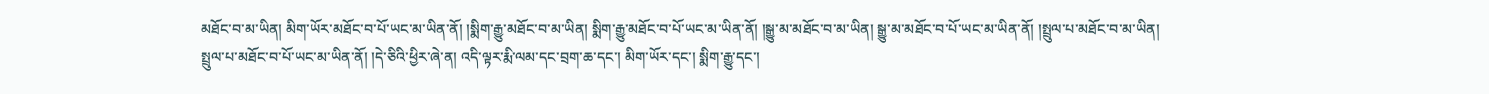མཐོང་བ་མ་ཡིན། མིག་ཡོར་མཐོང་བ་པོ་ཡང་མ་ཡིན་ནོ། །སྨིག་རྒྱུ་མཐོང་བ་མ་ཡིན། སྨིག་རྒྱུ་མཐོང་བ་པོ་ཡང་མ་ཡིན་ནོ། །སྒྱུ་མ་མཐོང་བ་མ་ཡིན། སྒྱུ་མ་མཐོང་བ་པོ་ཡང་མ་ཡིན་ནོ། །སྤྲུལ་པ་མཐོང་བ་མ་ཡིན། སྤྲུལ་པ་མཐོང་བ་པོ་ཡང་མ་ཡིན་ནོ། །དེ་ཅིའི་ཕྱིར་ཞེ་ན། འདི་ལྟར་རྨི་ལམ་དང་བྲག་ཆ་དང་། མིག་ཡོར་དང་། སྨིག་རྒྱུ་དང་།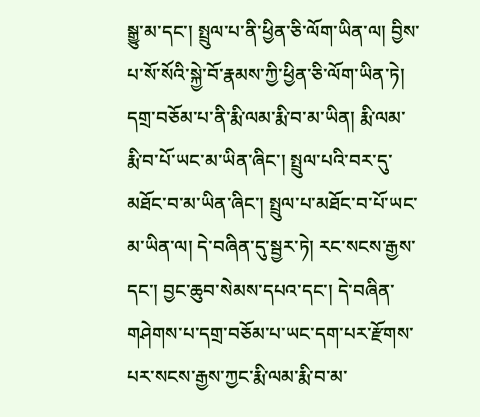སྒྱུ་མ་དང་། སྤྲུལ་པ་ནི་ཕྱིན་ཅི་ལོག་ཡིན་ལ། བྱིས་པ་སོ་སོའི་སྐྱེ་བོ་རྣམས་ཀྱི་ཕྱིན་ཅི་ལོག་ཡིན་ཏེ། དགྲ་བཅོམ་པ་ནི་རྨི་ལམ་རྨི་བ་མ་ཡིན། རྨི་ལམ་རྨི་བ་པོ་ཡང་མ་ཡིན་ཞིང་། སྤྲུལ་པའི་བར་དུ་མཐོང་བ་མ་ཡིན་ཞིང་། སྤྲུལ་པ་མཐོང་བ་པོ་ཡང་མ་ཡིན་ལ། དེ་བཞིན་དུ་སྦྱར་ཏེ། རང་སངས་རྒྱས་དང་། བྱང་ཆུབ་སེམས་དཔའ་དང་། དེ་བཞིན་གཤེགས་པ་དགྲ་བཅོམ་པ་ཡང་དག་པར་རྫོགས་པར་སངས་རྒྱས་ཀྱང་རྨི་ལམ་རྨི་བ་མ་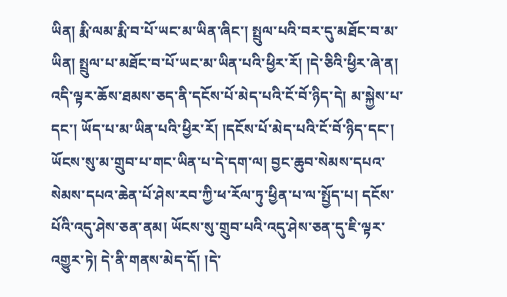ཡིན། རྨི་ལམ་རྨི་བ་པོ་ཡང་མ་ཡིན་ཞིང་། སྤྲུལ་པའི་བར་དུ་མཐོང་བ་མ་ཡིན། སྤྲུལ་པ་མཐོང་བ་པོ་ཡང་མ་ཡིན་པའི་ཕྱིར་རོ། །དེ་ཅིའི་ཕྱིར་ཞེ་ན། འདི་ལྟར་ཆོས་ཐམས་ཅད་ནི་དངོས་པོ་མེད་པའི་ངོ་བོ་ཉིད་དེ། མ་སྐྱེས་པ་དང་། ཡོད་པ་མ་ཡིན་པའི་ཕྱིར་རོ། །དངོས་པོ་མེད་པའི་ངོ་བོ་ཉིད་དང་། ཡོངས་སུ་མ་གྲུབ་པ་གང་ཡིན་པ་དེ་དག་ལ། བྱང་ཆུབ་སེམས་དཔའ་སེམས་དཔའ་ཆེན་པོ་ཤེས་རབ་ཀྱི་ཕ་རོལ་ཏུ་ཕྱིན་པ་ལ་སྤྱོད་པ། དངོས་པོའི་འདུ་ཤེས་ཅན་ནམ། ཡོངས་སུ་གྲུབ་པའི་འདུ་ཤེས་ཅན་དུ་ཇི་ལྟར་འགྱུར་ཏེ། དེ་ནི་གནས་མེད་དོ། །དེ་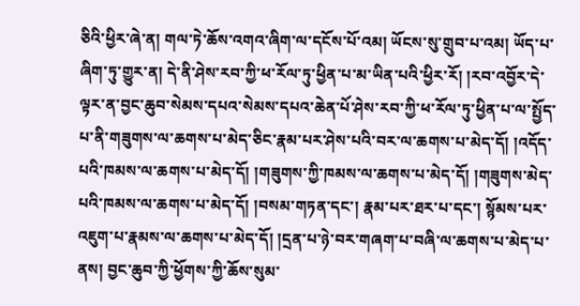ཅིའི་ཕྱིར་ཞེ་ན། གལ་ཏེ་ཆོས་འགའ་ཞིག་ལ་དངོས་པོ་འམ། ཡོངས་སུ་གྲུབ་པ་འམ། ཡོད་པ་ཞིག་ཏུ་གྱུར་ན། དེ་ནི་ཤེས་རབ་ཀྱི་ཕ་རོལ་ཏུ་ཕྱིན་པ་མ་ཡིན་པའི་ཕྱིར་རོ། །རབ་འབྱོར་དེ་ལྟར་ན་བྱང་ཆུབ་སེམས་དཔའ་སེམས་དཔའ་ཆེན་པོ་ཤེས་རབ་ཀྱི་ཕ་རོལ་ཏུ་ཕྱིན་པ་ལ་སྤྱོད་པ་ནི་གཟུགས་ལ་ཆགས་པ་མེད་ཅིང་རྣམ་པར་ཤེས་པའི་བར་ལ་ཆགས་པ་མེད་དོ། །འདོད་པའི་ཁམས་ལ་ཆགས་པ་མེད་དོ། །གཟུགས་ཀྱི་ཁམས་ལ་ཆགས་པ་མེད་དོ། །གཟུགས་མེད་པའི་ཁམས་ལ་ཆགས་པ་མེད་དོ། །བསམ་གཏན་དང་། རྣམ་པར་ཐར་པ་དང་། སྙོམས་པར་འཇུག་པ་རྣམས་ལ་ཆགས་པ་མེད་དོ། །དྲན་པ་ཉེ་བར་གཞག་པ་བཞི་ལ་ཆགས་པ་མེད་པ་ནས། བྱང་ཆུབ་ཀྱི་ཕྱོགས་ཀྱི་ཆོས་སུམ་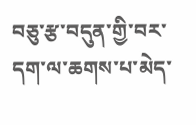བཅུ་རྩ་བདུན་གྱི་བར་དག་ལ་ཆགས་པ་མེད་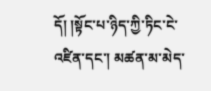དོ། །སྟོང་པ་ཉིད་ཀྱི་ཏིང་ངེ་འཛིན་དང་། མཚན་མ་མེད་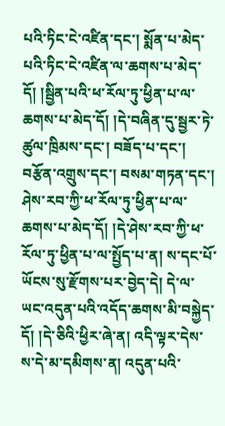པའི་ཏིང་ངེ་འཛིན་དང་། སྨོན་པ་མེད་པའི་ཏིང་ངེ་འཛིན་ལ་ཆགས་པ་མེད་དོ། །སྦྱིན་པའི་ཕ་རོལ་ཏུ་ཕྱིན་པ་ལ་ཆགས་པ་མེད་དོ། །དེ་བཞིན་དུ་སྦྱར་ཏེ་ཚུལ་ཁྲིམས་དང་། བཟོད་པ་དང་། བརྩོན་འགྲུས་དང་། བསམ་གཏན་དང་། ཤེས་རབ་ཀྱི་ཕ་རོལ་ཏུ་ཕྱིན་པ་ལ་ཆགས་པ་མེད་དོ། །དེ་ཤེས་རབ་ཀྱི་ཕ་རོལ་ཏུ་ཕྱིན་པ་ལ་སྤྱོད་པ་ན། ས་དང་པོ་ཡོངས་སུ་རྫོགས་པར་བྱེད་དེ། དེ་ལ་ཡང་འདུན་པའི་འདོད་ཆགས་མི་བསྐྱེད་དོ། །དེ་ཅིའི་ཕྱིར་ཞེ་ན། འདི་ལྟར་དེས་ས་དེ་མ་དམིགས་ན། འདུན་པའི་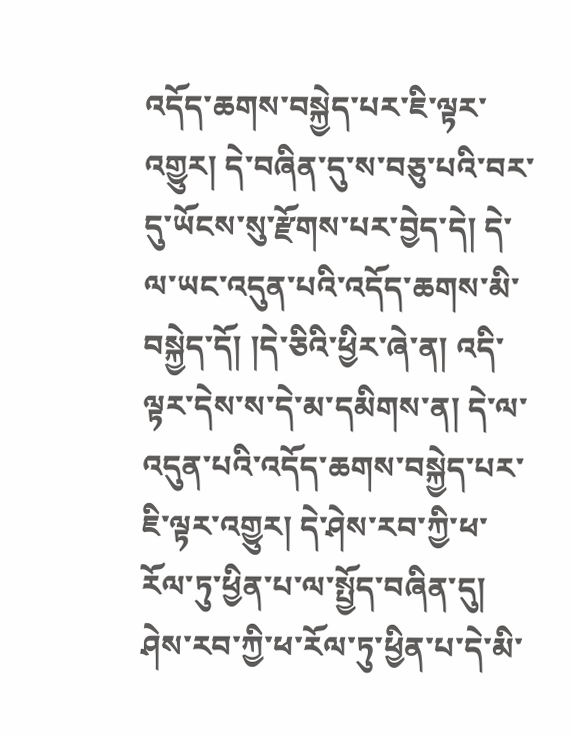འདོད་ཆགས་བསྐྱེད་པར་ཇི་ལྟར་འགྱུར། དེ་བཞིན་དུ་ས་བཅུ་པའི་བར་དུ་ཡོངས་སུ་རྫོགས་པར་བྱེད་དེ། དེ་ལ་ཡང་འདུན་པའི་འདོད་ཆགས་མི་བསྐྱེད་དོ། །དེ་ཅིའི་ཕྱིར་ཞེ་ན། འདི་ལྟར་དེས་ས་དེ་མ་དམིགས་ན། དེ་ལ་འདུན་པའི་འདོད་ཆགས་བསྐྱེད་པར་ཇི་ལྟར་འགྱུར། དེ་ཤེས་རབ་ཀྱི་ཕ་རོལ་ཏུ་ཕྱིན་པ་ལ་སྤྱོད་བཞིན་དུ། ཤེས་རབ་ཀྱི་ཕ་རོལ་ཏུ་ཕྱིན་པ་དེ་མི་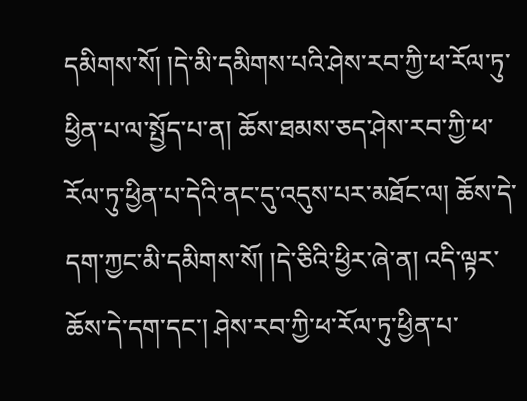དམིགས་སོ། །དེ་མི་དམིགས་པའི་ཤེས་རབ་ཀྱི་ཕ་རོལ་ཏུ་ཕྱིན་པ་ལ་སྤྱོད་པ་ན། ཆོས་ཐམས་ཅད་ཤེས་རབ་ཀྱི་ཕ་རོལ་ཏུ་ཕྱིན་པ་དེའི་ནང་དུ་འདུས་པར་མཐོང་ལ། ཆོས་དེ་དག་ཀྱང་མི་དམིགས་སོ། །དེ་ཅིའི་ཕྱིར་ཞེ་ན། འདི་ལྟར་ཆོས་དེ་དག་དང་། ཤེས་རབ་ཀྱི་ཕ་རོལ་ཏུ་ཕྱིན་པ་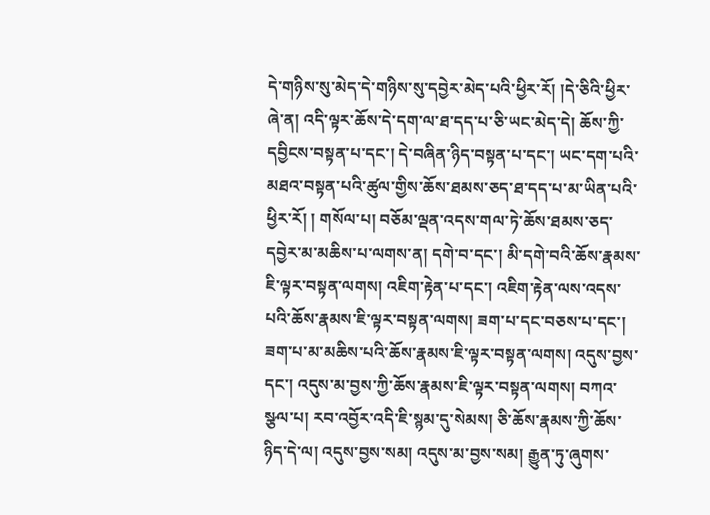དེ་གཉིས་སུ་མེད་དེ་གཉིས་སུ་དབྱེར་མེད་པའི་ཕྱིར་རོ། །དེ་ཅིའི་ཕྱིར་ཞེ་ན། འདི་ལྟར་ཆོས་དེ་དག་ལ་ཐ་དད་པ་ཅི་ཡང་མེད་དེ། ཆོས་ཀྱི་དབྱིངས་བསྟན་པ་དང་། དེ་བཞིན་ཉིད་བསྟན་པ་དང་། ཡང་དག་པའི་མཐའ་བསྟན་པའི་ཚུལ་གྱིས་ཆོས་ཐམས་ཅད་ཐ་དད་པ་མ་ཡིན་པའི་ཕྱིར་རོ། ། གསོལ་པ། བཅོམ་ལྡན་འདས་གལ་ཏེ་ཆོས་ཐམས་ཅད་དབྱེར་མ་མཆིས་པ་ལགས་ན། དགེ་བ་དང་། མི་དགེ་བའི་ཆོས་རྣམས་ཇི་ལྟར་བསྟན་ལགས། འཇིག་རྟེན་པ་དང་། འཇིག་རྟེན་ལས་འདས་པའི་ཆོས་རྣམས་ཇི་ལྟར་བསྟན་ལགས། ཟག་པ་དང་བཅས་པ་དང་། ཟག་པ་མ་མཆིས་པའི་ཆོས་རྣམས་ཇི་ལྟར་བསྟན་ལགས། འདུས་བྱས་དང་། འདུས་མ་བྱས་ཀྱི་ཆོས་རྣམས་ཇི་ལྟར་བསྟན་ལགས། བཀའ་སྩལ་པ། རབ་འབྱོར་འདི་ཇི་སྙམ་དུ་སེམས། ཅི་ཆོས་རྣམས་ཀྱི་ཆོས་ཉིད་དེ་ལ། འདུས་བྱས་སམ། འདུས་མ་བྱས་སམ། རྒྱུན་ཏུ་ཞུགས་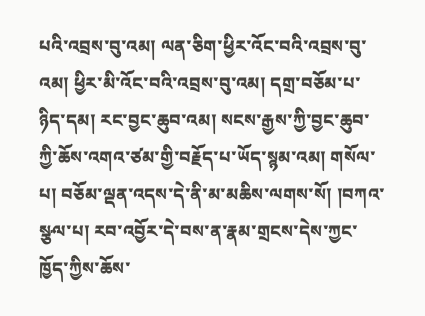པའི་འབྲས་བུ་འམ། ལན་ཅིག་ཕྱིར་འོང་བའི་འབྲས་བུ་འམ། ཕྱིར་མི་འོང་བའི་འབྲས་བུ་འམ། དགྲ་བཅོམ་པ་ཉིད་དམ། རང་བྱང་ཆུབ་འམ། སངས་རྒྱས་ཀྱི་བྱང་ཆུབ་ཀྱི་ཆོས་འགའ་ཙམ་གྱི་བརྗོད་པ་ཡོད་སྙམ་འམ། གསོལ་པ། བཅོམ་ལྡན་འདས་དེ་ནི་མ་མཆིས་ལགས་སོ། །བཀའ་སྩལ་པ། རབ་འབྱོར་དེ་བས་ན་རྣམ་གྲངས་དེས་ཀྱང་ཁྱོད་ཀྱིས་ཆོས་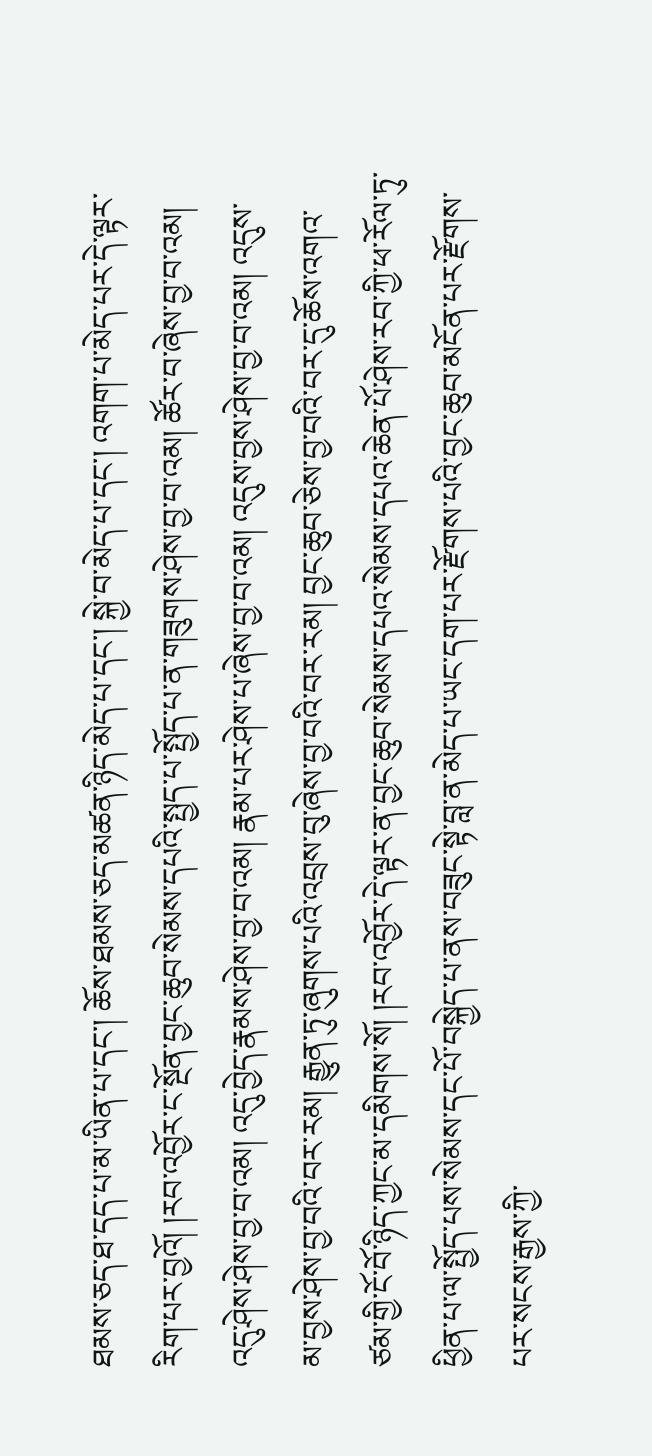ཐམས་ཅད་ཐ་དད་པ་མ་ཡིན་པ་དང་། ཆོས་ཐམས་ཅད་མཚན་ཉིད་མེད་པ་དང་། སྐྱེ་བ་མེད་པ་དང་། འགག་པ་མེད་པར་དེ་ལྟར་རིག་པར་བྱའོ། །རབ་འབྱོར་ང་སྔོན་བྱང་ཆུབ་སེམས་དཔའི་སྤྱད་པ་སྤྱོད་པ་ན་གཟུགས་ཤེས་བྱ་བ་འམ། ཚོར་བ་ཞེས་བྱ་བ་འམ། འདུ་ཤེས་ཤེས་བྱ་བ་འམ། འདུ་བྱེད་རྣམས་ཤེས་བྱ་བ་འམ། རྣམ་པར་ཤེས་པ་ཞེས་བྱ་བ་འམ། འདུས་བྱས་ཤེས་བྱ་བ་འམ། འདུས་མ་བྱས་ཤེས་བྱ་བའི་བར་རམ། རྒྱུན་ཏུ་ཞུགས་པའི་འབྲས་བུ་ཞེས་བྱ་བའི་བར་རམ། བྱང་ཆུབ་ཅེས་བྱ་བའི་བར་དུ་ཆོས་འགའ་ཙམ་གྱི་ངོ་བོ་ཉིད་ཀྱང་མ་དམིགས་སོ། །རབ་འབྱོར་དེ་ལྟར་ན་བྱང་ཆུབ་སེམས་དཔའ་སེམས་དཔའ་ཆེན་པོ་ཤེས་རབ་ཀྱི་ཕ་རོལ་ཏུ་ཕྱིན་པ་ལ་སྤྱོད་པས་སེམས་དང་པོ་བསྐྱེད་པ་ནས་བཟུང་སྟེ་བླ་ན་མེད་པ་ཡང་དག་པར་རྫོགས་པའི་བྱང་ཆུབ་མངོན་པར་རྫོགས་པར་སངས་རྒྱས་ཀྱི་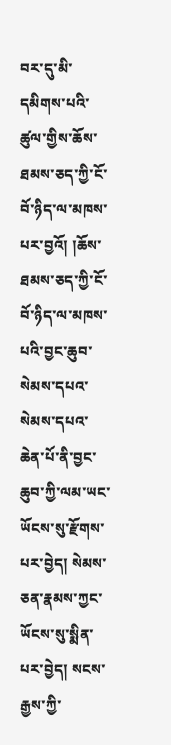བར་དུ་མི་དམིགས་པའི་ཚུལ་གྱིས་ཆོས་ཐམས་ཅད་ཀྱི་ངོ་བོ་ཉིད་ལ་མཁས་པར་བྱའོ། །ཆོས་ཐམས་ཅད་ཀྱི་ངོ་བོ་ཉིད་ལ་མཁས་པའི་བྱང་ཆུབ་སེམས་དཔའ་སེམས་དཔའ་ཆེན་པོ་ནི་བྱང་ཆུབ་ཀྱི་ལམ་ཡང་ཡོངས་སུ་རྫོགས་པར་བྱེད། སེམས་ཅན་རྣམས་ཀྱང་ཡོངས་སུ་སྨིན་པར་བྱེད། སངས་རྒྱས་ཀྱི་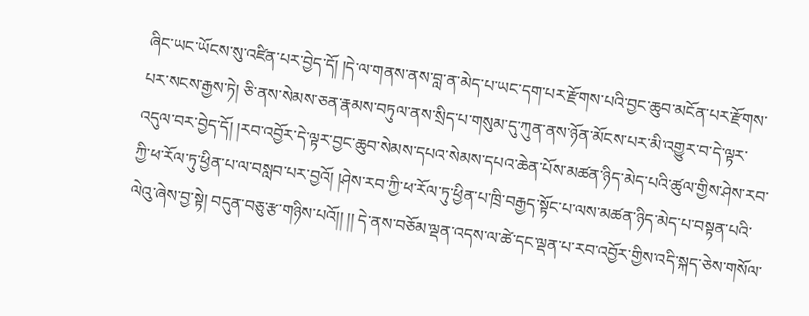ཞིང་ཡང་ཡོངས་སུ་འཛིན་པར་བྱེད་དོ། །དེ་ལ་གནས་ནས་བླ་ན་མེད་པ་ཡང་དག་པར་རྫོགས་པའི་བྱང་ཆུབ་མངོན་པར་རྫོགས་པར་སངས་རྒྱས་ཏེ། ཅི་ནས་སེམས་ཅན་རྣམས་བཏུལ་ནས་སྲིད་པ་གསུམ་དུ་ཀུན་ནས་ཉོན་མོངས་པར་མི་འགྱུར་བ་དེ་ལྟར་འདུལ་བར་བྱེད་དོ། །རབ་འབྱོར་དེ་ལྟར་བྱང་ཆུབ་སེམས་དཔའ་སེམས་དཔའ་ཆེན་པོས་མཚན་ཉིད་མེད་པའི་ཚུལ་གྱིས་ཤེས་རབ་ཀྱི་ཕ་རོལ་ཏུ་ཕྱིན་པ་ལ་བསླབ་པར་བྱའོ། །ཤེས་རབ་ཀྱི་ཕ་རོལ་ཏུ་ཕྱིན་པ་ཁྲི་བརྒྱད་སྟོང་པ་ལས་མཚན་ཉིད་མེད་པ་བསྟན་པའི་ལེའུ་ཞེས་བྱ་སྟེ། བདུན་བཅུ་རྩ་གཉིས་པའོ།། །། དེ་ནས་བཅོམ་ལྡན་འདས་ལ་ཚེ་དང་ལྡན་པ་རབ་འབྱོར་གྱིས་འདི་སྐད་ཅེས་གསོལ་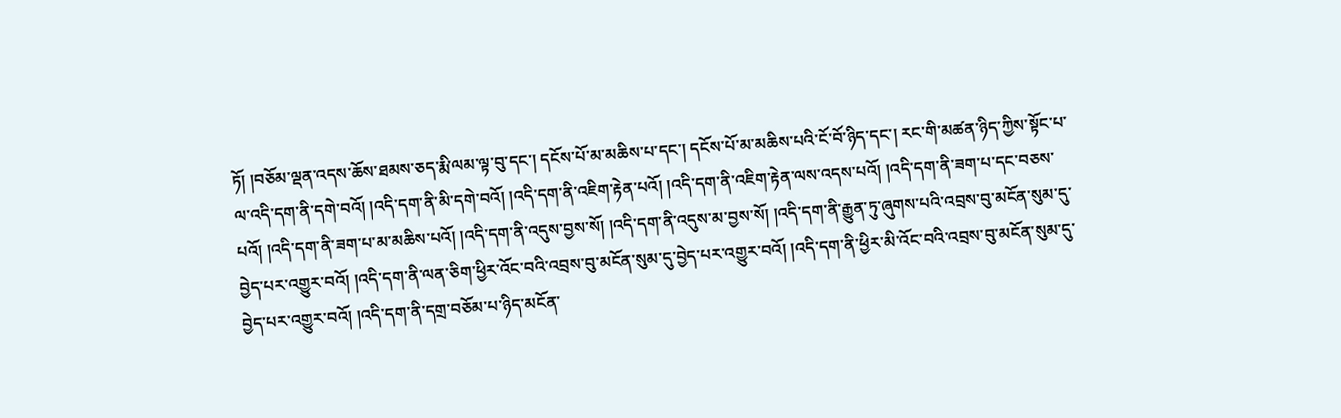ཏོ། །བཅོམ་ལྡན་འདས་ཆོས་ཐམས་ཅད་རྨི་ལམ་ལྟ་བུ་དང་། དངོས་པོ་མ་མཆིས་པ་དང་། དངོས་པོ་མ་མཆིས་པའི་ངོ་བོ་ཉིད་དང་། རང་གི་མཚན་ཉིད་ཀྱིས་སྟོང་པ་ལ་འདི་དག་ནི་དགེ་བའོ། །འདི་དག་ནི་མི་དགེ་བའོ། །འདི་དག་ནི་འཇིག་རྟེན་པའོ། །འདི་དག་ནི་འཇིག་རྟེན་ལས་འདས་པའོ། །འདི་དག་ནི་ཟག་པ་དང་བཅས་པའོ། །འདི་དག་ནི་ཟག་པ་མ་མཆིས་པའོ། །འདི་དག་ནི་འདུས་བྱས་སོ། །འདི་དག་ནི་འདུས་མ་བྱས་སོ། །འདི་དག་ནི་རྒྱུན་ཏུ་ཞུགས་པའི་འབྲས་བུ་མངོན་སུམ་དུ་བྱེད་པར་འགྱུར་བའོ། །འདི་དག་ནི་ལན་ཅིག་ཕྱིར་འོང་བའི་འབྲས་བུ་མངོན་སུམ་དུ་བྱེད་པར་འགྱུར་བའོ། །འདི་དག་ནི་ཕྱིར་མི་འོང་བའི་འབྲས་བུ་མངོན་སུམ་དུ་བྱེད་པར་འགྱུར་བའོ། །འདི་དག་ནི་དགྲ་བཅོམ་པ་ཉིད་མངོན་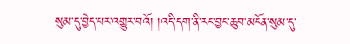སུམ་དུ་བྱེད་པར་འགྱུར་བའོ། །འདི་དག་ནི་རང་བྱང་ཆུབ་མངོན་སུམ་དུ་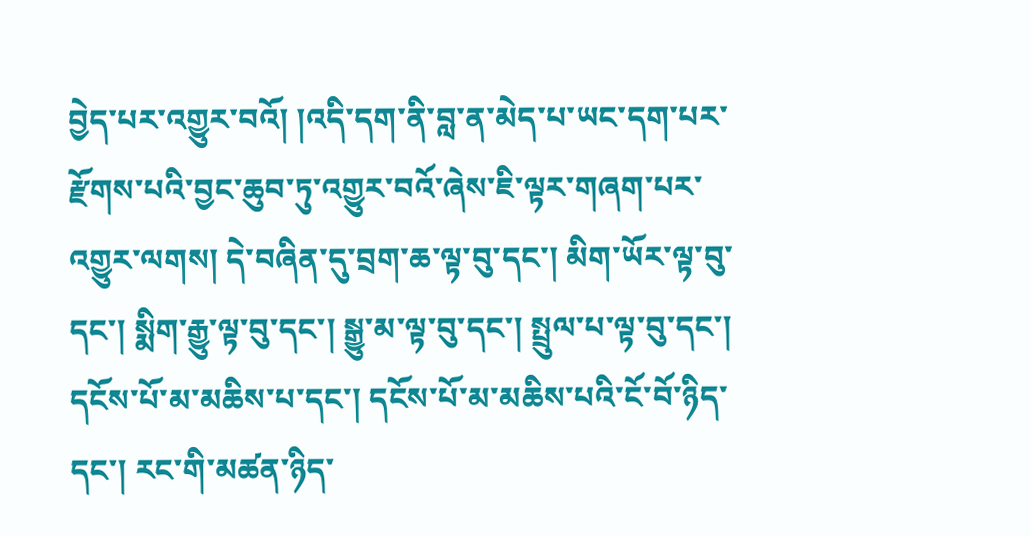བྱེད་པར་འགྱུར་བའོ། །འདི་དག་ནི་བླ་ན་མེད་པ་ཡང་དག་པར་རྫོགས་པའི་བྱང་ཆུབ་ཏུ་འགྱུར་བའོ་ཞེས་ཇི་ལྟར་གཞག་པར་འགྱུར་ལགས། དེ་བཞིན་དུ་བྲག་ཆ་ལྟ་བུ་དང་། མིག་ཡོར་ལྟ་བུ་དང་། སྨིག་རྒྱུ་ལྟ་བུ་དང་། སྒྱུ་མ་ལྟ་བུ་དང་། སྤྲུལ་པ་ལྟ་བུ་དང་། དངོས་པོ་མ་མཆིས་པ་དང་། དངོས་པོ་མ་མཆིས་པའི་ངོ་བོ་ཉིད་དང་། རང་གི་མཚན་ཉིད་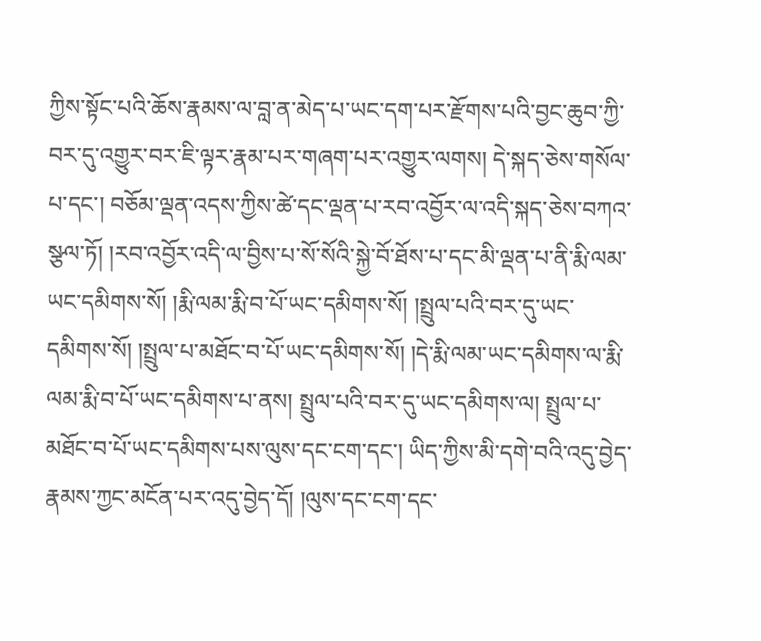ཀྱིས་སྟོང་པའི་ཆོས་རྣམས་ལ་བླ་ན་མེད་པ་ཡང་དག་པར་རྫོགས་པའི་བྱང་ཆུབ་ཀྱི་བར་དུ་འགྱུར་བར་ཇི་ལྟར་རྣམ་པར་གཞག་པར་འགྱུར་ལགས། དེ་སྐད་ཅེས་གསོལ་པ་དང་། བཅོམ་ལྡན་འདས་ཀྱིས་ཚེ་དང་ལྡན་པ་རབ་འབྱོར་ལ་འདི་སྐད་ཅེས་བཀའ་སྩལ་ཏོ། །རབ་འབྱོར་འདི་ལ་བྱིས་པ་སོ་སོའི་སྐྱེ་བོ་ཐོས་པ་དང་མི་ལྡན་པ་ནི་རྨི་ལམ་ཡང་དམིགས་སོ། །རྨི་ལམ་རྨི་བ་པོ་ཡང་དམིགས་སོ། །སྤྲུལ་པའི་བར་དུ་ཡང་དམིགས་སོ། །སྤྲུལ་པ་མཐོང་བ་པོ་ཡང་དམིགས་སོ། །དེ་རྨི་ལམ་ཡང་དམིགས་ལ་རྨི་ལམ་རྨི་བ་པོ་ཡང་དམིགས་པ་ནས། སྤྲུལ་པའི་བར་དུ་ཡང་དམིགས་ལ། སྤྲུལ་པ་མཐོང་བ་པོ་ཡང་དམིགས་པས་ལུས་དང་ངག་དང་། ཡིད་ཀྱིས་མི་དགེ་བའི་འདུ་བྱེད་རྣམས་ཀྱང་མངོན་པར་འདུ་བྱེད་དོ། །ལུས་དང་ངག་དང་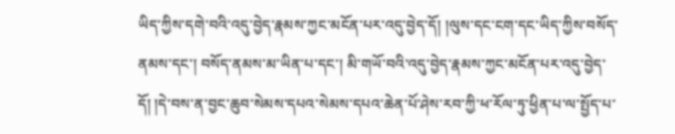ཡིད་ཀྱིས་དགེ་བའི་འདུ་བྱེད་རྣམས་ཀྱང་མངོན་པར་འདུ་བྱེད་དོ། །ལུས་དང་ངག་དང་ཡིད་ཀྱིས་བསོད་ནམས་དང་། བསོད་ནམས་མ་ཡིན་པ་དང་། མི་གཡོ་བའི་འདུ་བྱེད་རྣམས་ཀྱང་མངོན་པར་འདུ་བྱེད་དོ། །དེ་བས་ན་བྱང་ཆུབ་སེམས་དཔའ་སེམས་དཔའ་ཆེན་པོ་ཤེས་རབ་ཀྱི་ཕ་རོལ་ཏུ་ཕྱིན་པ་ལ་སྤྱོད་པ་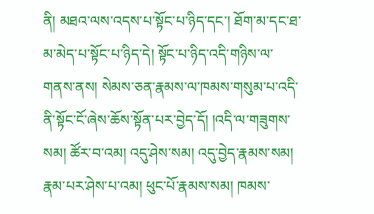ནི། མཐའ་ལས་འདས་པ་སྟོང་པ་ཉིད་དང་། ཐོག་མ་དང་ཐ་མ་མེད་པ་སྟོང་པ་ཉིད་དེ། སྟོང་པ་ཉིད་འདི་གཉིས་ལ་གནས་ནས། སེམས་ཅན་རྣམས་ལ་ཁམས་གསུམ་པ་འདི་ནི་སྟོང་ངོ་ཞེས་ཆོས་སྟོན་པར་བྱེད་དོ། །འདི་ལ་གཟུགས་སམ། ཚོར་བ་འམ། འདུ་ཤེས་སམ། འདུ་བྱེད་རྣམས་སམ། རྣམ་པར་ཤེས་པ་འམ། ཕུང་པོ་རྣམས་སམ། ཁམས་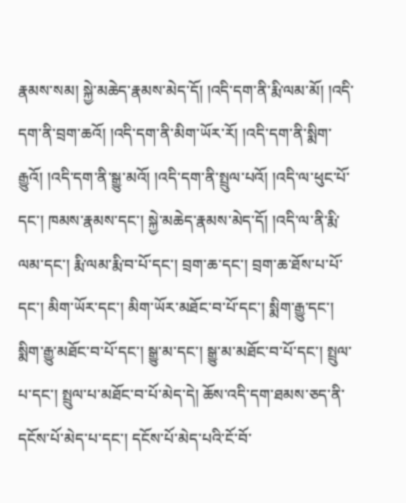རྣམས་སམ། སྐྱེ་མཆེད་རྣམས་མེད་དོ། །འདི་དག་ནི་རྨི་ལམ་མོ། །འདི་དག་ནི་བྲག་ཆའོ། །འདི་དག་ནི་མིག་ཡོར་རོ། །འདི་དག་ནི་སྨིག་རྒྱུའོ། །འདི་དག་ནི་སྒྱུ་མའོ། །འདི་དག་ནི་སྤྲུལ་པའོ། །འདི་ལ་ཕུང་པོ་དང་། ཁམས་རྣམས་དང་། སྐྱེ་མཆེད་རྣམས་མེད་དོ། །འདི་ལ་ནི་རྨི་ལམ་དང་། རྨི་ལམ་རྨི་བ་པོ་དང་། བྲག་ཆ་དང་། བྲག་ཆ་ཐོས་པ་པོ་དང་། མིག་ཡོར་དང་། མིག་ཡོར་མཐོང་བ་པོ་དང་། སྨིག་རྒྱུ་དང་། སྨིག་རྒྱུ་མཐོང་བ་པོ་དང་། སྒྱུ་མ་དང་། སྒྱུ་མ་མཐོང་བ་པོ་དང་། སྤྲུལ་པ་དང་། སྤྲུལ་པ་མཐོང་བ་པོ་མེད་དེ། ཆོས་འདི་དག་ཐམས་ཅད་ནི་དངོས་པོ་མེད་པ་དང་། དངོས་པོ་མེད་པའི་ངོ་བོ་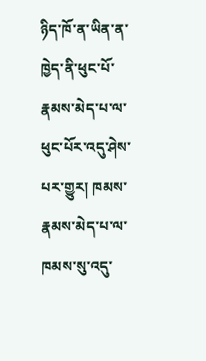ཉིད་ཁོ་ན་ཡིན་ན་ཁྱེད་ནི་ཕུང་པོ་རྣམས་མེད་པ་ལ་ཕུང་པོར་འདུ་ཤེས་པར་གྱུར། ཁམས་རྣམས་མེད་པ་ལ་ཁམས་སུ་འདུ་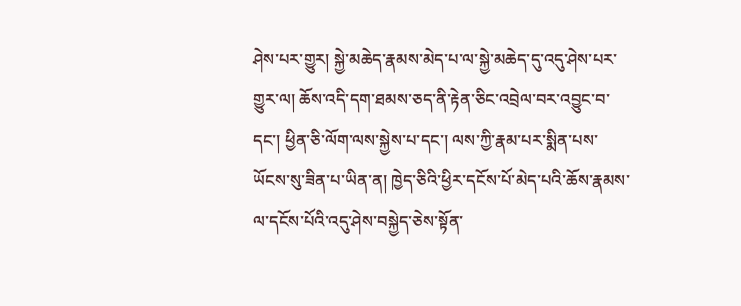ཤེས་པར་གྱུར། སྐྱེ་མཆེད་རྣམས་མེད་པ་ལ་སྐྱེ་མཆེད་དུ་འདུ་ཤེས་པར་གྱུར་ལ། ཆོས་འདི་དག་ཐམས་ཅད་ནི་རྟེན་ཅིང་འབྲེལ་བར་འབྱུང་བ་དང་། ཕྱིན་ཅི་ལོག་ལས་སྐྱེས་པ་དང་། ལས་ཀྱི་རྣམ་པར་སྨིན་པས་ཡོངས་སུ་ཟིན་པ་ཡིན་ན། ཁྱེད་ཅིའི་ཕྱིར་དངོས་པོ་མེད་པའི་ཆོས་རྣམས་ལ་དངོས་པོའི་འདུ་ཤེས་བསྐྱེད་ཅེས་སྟོན་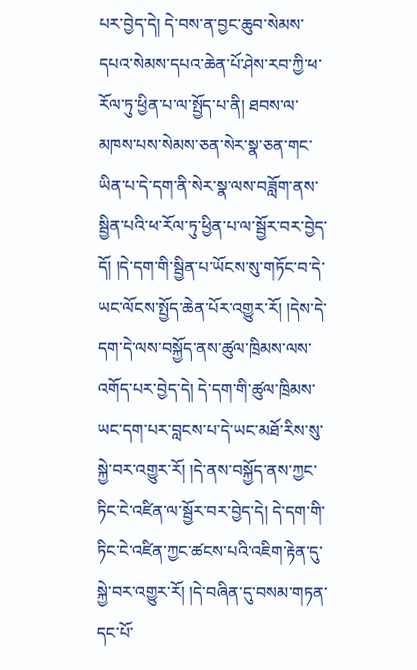པར་བྱེད་དེ། དེ་བས་ན་བྱང་ཆུབ་སེམས་དཔའ་སེམས་དཔའ་ཆེན་པོ་ཤེས་རབ་ཀྱི་ཕ་རོལ་ཏུ་ཕྱིན་པ་ལ་སྤྱོད་པ་ནི། ཐབས་ལ་མཁས་པས་སེམས་ཅན་སེར་སྣ་ཅན་གང་ཡིན་པ་དེ་དག་ནི་སེར་སྣ་ལས་བཟློག་ནས་སྦྱིན་པའི་ཕ་རོལ་ཏུ་ཕྱིན་པ་ལ་སྦྱོར་བར་བྱེད་དོ། །དེ་དག་གི་སྦྱིན་པ་ཡོངས་སུ་གཏོང་བ་དེ་ཡང་ལོངས་སྤྱོད་ཆེན་པོར་འགྱུར་རོ། །དེས་དེ་དག་དེ་ལས་བསྐྱོད་ནས་ཚུལ་ཁྲིམས་ལས་འགོད་པར་བྱེད་དེ། དེ་དག་གི་ཚུལ་ཁྲིམས་ཡང་དག་པར་བླངས་པ་དེ་ཡང་མཐོ་རིས་སུ་སྐྱེ་བར་འགྱུར་རོ། །དེ་ནས་བསྐྱོད་ནས་ཀྱང་ཏིང་ངེ་འཛིན་ལ་སྦྱོར་བར་བྱེད་དེ། དེ་དག་གི་ཏིང་ངེ་འཛིན་ཀྱང་ཚངས་པའི་འཇིག་རྟེན་དུ་སྐྱེ་བར་འགྱུར་རོ། །དེ་བཞིན་དུ་བསམ་གཏན་དང་པོ་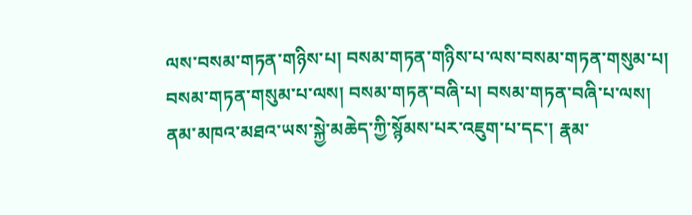ལས་བསམ་གཏན་གཉིས་པ། བསམ་གཏན་གཉིས་པ་ལས་བསམ་གཏན་གསུམ་པ། བསམ་གཏན་གསུམ་པ་ལས། བསམ་གཏན་བཞི་པ། བསམ་གཏན་བཞི་པ་ལས། ནམ་མཁའ་མཐའ་ཡས་སྐྱེ་མཆེད་ཀྱི་སྙོམས་པར་འཇུག་པ་དང་། རྣམ་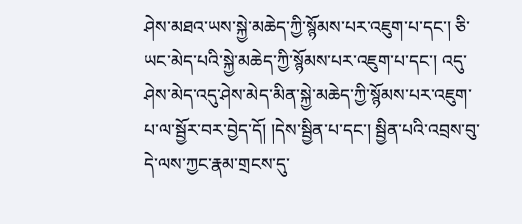ཤེས་མཐའ་ཡས་སྐྱེ་མཆེད་ཀྱི་སྙོམས་པར་འཇུག་པ་དང་། ཅི་ཡང་མེད་པའི་སྐྱེ་མཆེད་ཀྱི་སྙོམས་པར་འཇུག་པ་དང་། འདུ་ཤེས་མེད་འདུ་ཤེས་མེད་མིན་སྐྱེ་མཆེད་ཀྱི་སྙོམས་པར་འཇུག་པ་ལ་སྦྱོར་བར་བྱེད་དོ། །དེས་སྦྱིན་པ་དང་། སྦྱིན་པའི་འབྲས་བུ་དེ་ལས་ཀྱང་རྣམ་གྲངས་དུ་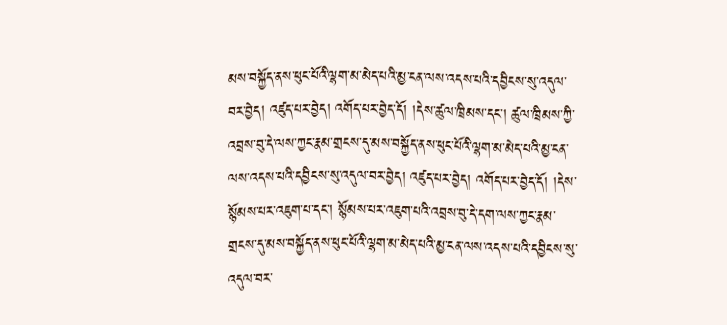མས་བསྐྱོད་ནས་ཕུང་པོའི་ལྷག་མ་མེད་པའི་མྱ་ངན་ལས་འདས་པའི་དབྱིངས་སུ་འདུལ་བར་བྱེད། འཛུད་པར་བྱེད། འགོད་པར་བྱེད་དོ། །དེས་ཚུལ་ཁྲིམས་དང་། ཚུལ་ཁྲིམས་ཀྱི་འབྲས་བུ་དེ་ལས་ཀྱང་རྣམ་གྲངས་དུ་མས་བསྐྱོད་ནས་ཕུང་པོའི་ལྷག་མ་མེད་པའི་མྱ་ངན་ལས་འདས་པའི་དབྱིངས་སུ་འདུལ་བར་བྱེད། འཛུད་པར་བྱེད། འགོད་པར་བྱེད་དོ། །དེས་སྙོམས་པར་འཇུག་པ་དང་། སྙོམས་པར་འཇུག་པའི་འབྲས་བུ་དེ་དག་ལས་ཀྱང་རྣམ་གྲངས་དུ་མས་བསྐྱོད་ནས་ཕུང་པོའི་ལྷག་མ་མེད་པའི་མྱ་ངན་ལས་འདས་པའི་དབྱིངས་སུ་འདུལ་བར་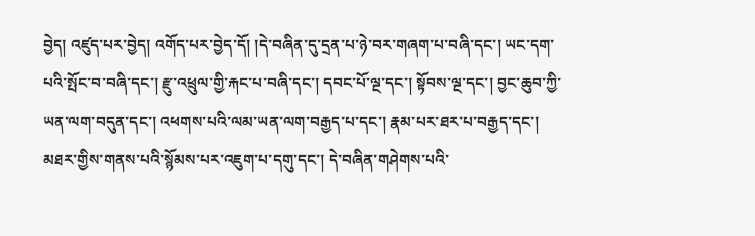བྱེད། འཛུད་པར་བྱེད། འགོད་པར་བྱེད་དོ། །དེ་བཞིན་དུ་དྲན་པ་ཉེ་བར་གཞག་པ་བཞི་དང་། ཡང་དག་པའི་སྤོང་བ་བཞི་དང་། རྫུ་འཕྲུལ་གྱི་རྐང་པ་བཞི་དང་། དབང་པོ་ལྔ་དང་། སྟོབས་ལྔ་དང་། བྱང་ཆུབ་ཀྱི་ཡན་ལག་བདུན་དང་། འཕགས་པའི་ལམ་ཡན་ལག་བརྒྱད་པ་དང་། རྣམ་པར་ཐར་པ་བརྒྱད་དང་། མཐར་གྱིས་གནས་པའི་སྙོམས་པར་འཇུག་པ་དགུ་དང་། དེ་བཞིན་གཤེགས་པའི་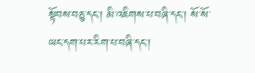སྟོབས་བཅུ་དང་། མི་འཇིགས་པ་བཞི་དང་། སོ་སོ་ཡང་དག་པར་རིག་པ་བཞི་དང་།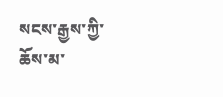སངས་རྒྱས་ཀྱི་ཆོས་མ་